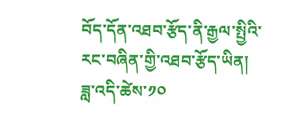བོད་དོན་འཐབ་རྩོད་ནི་རྒྱལ་སྤྱིའི་རང་བཞིན་གྱི་འཐབ་རྩོད་ཡིན།
ཟླ་འདི་ཚེས་༡༠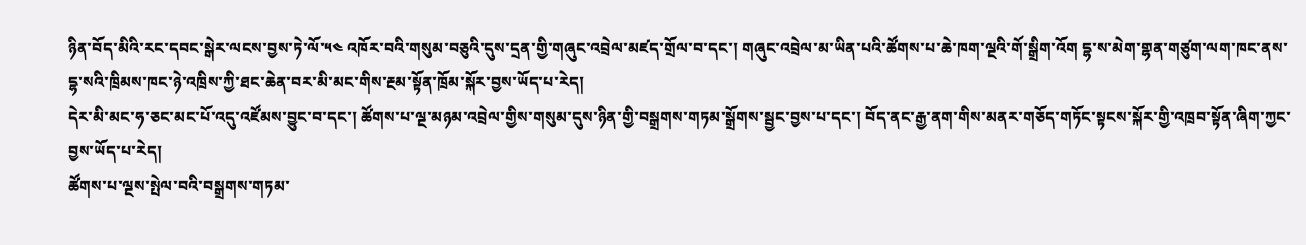ཉིན་བོད་མིའི་རང་དབང་སྒེར་ལངས་བྱས་ཏེ་ལོ་༥༤ འཁོར་བའི་གསུམ་བཅུའི་དུས་དྲན་གྱི་གཞུང་འབྲེལ་མཛད་གྲོལ་བ་དང་། གཞུང་འབྲེལ་མ་ཡིན་པའི་ཚོགས་པ་ཆེ་ཁག་ལྔའི་གོ་སྒྲིག་འོག དྷ་ས་མེག་གྷན་གཙུག་ལག་ཁང་ནས་དྷ་སའི་ཁྲིམས་ཁང་ཉེ་འཁྲིས་ཀྱི་ཐང་ཆེན་བར་མི་མང་གིས་རྔམ་སྟོན་ཁྲོམ་སྐོར་བྱས་ཡོད་པ་རེད།
དེར་མི་མང་ཧ་ཅང་མང་པོ་འདུ་འཛོམས་བྱུང་བ་དང་། ཚོགས་པ་ལྔ་མཉམ་འབྲེལ་གྱིས་གསུམ་དུས་ཉིན་གྱི་བསྒྲགས་གཏམ་སྒྲོགས་སྦྱང་བྱས་པ་དང་། བོད་ནང་རྒྱ་ནག་གིས་མནར་གཅོད་གཏོང་སྟངས་སྐོར་གྱི་འཁྲབ་སྟོན་ཞིག་ཀྱང་བྱས་ཡོད་པ་རེད།
ཚོགས་པ་ལྔས་སྤེལ་བའི་བསྒྲགས་གཏམ་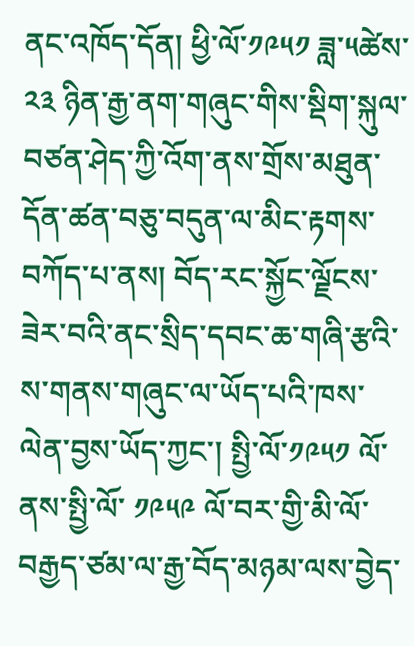ནང་འཁོད་དོན། ཕྱི་ལོ་༡༩༥༡ ཟླ་༥ཚེས་ ༢༣ ཉིན་རྒྱ་ནག་གཞུང་གིས་སྡིག་སྐུལ་བཙན་ཤེད་ཀྱི་འོག་ནས་གྲོས་མཐུན་དོན་ཚན་བཅུ་བདུན་ལ་མིང་རྟགས་བཀོད་པ་ནས། བོད་རང་སྐྱོང་ལྗོངས་ཟེར་བའི་ནང་སྲིད་དབང་ཆ་གཞི་རྩའི་ས་གནས་གཞུང་ལ་ཡོད་པའི་ཁས་ལེན་བྱས་ཡོད་ཀྱང་། སྤྱི་ལོ་༡༩༥༡ ལོ་ནས་སྤྱི་ལོ་ ༡༩༥༩ ལོ་བར་གྱི་མི་ལོ་བརྒྱད་ཙམ་ལ་རྒྱ་བོད་མཉམ་ལས་བྱེད་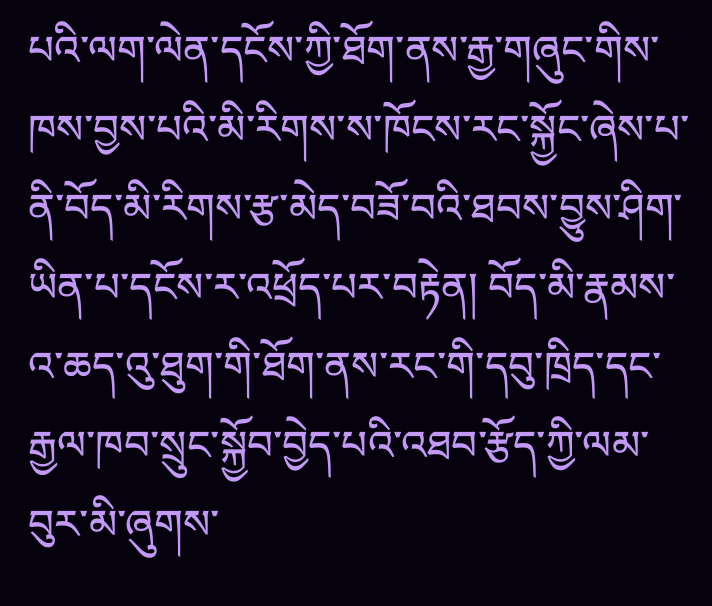པའི་ལག་ལེན་དངོས་ཀྱི་ཐོག་ནས་རྒྱ་གཞུང་གིས་ཁས་བྱས་པའི་མི་རིགས་ས་ཁོངས་རང་སྐྱོང་ཞེས་པ་ནི་བོད་མི་རིགས་རྩ་མེད་བཟོ་བའི་ཐབས་བྱུས་ཤིག་ཡིན་པ་དངོས་ར་འཕྲོད་པར་བརྟེན། བོད་མི་རྣམས་འ་ཆད་འུ་ཐུག་གི་ཐོག་ནས་རང་གི་དབུ་ཁྲིད་དང་རྒྱལ་ཁབ་སྲུང་སྐྱོབ་བྱེད་པའི་འཐབ་རྩོད་ཀྱི་ལམ་བུར་མི་ཞུགས་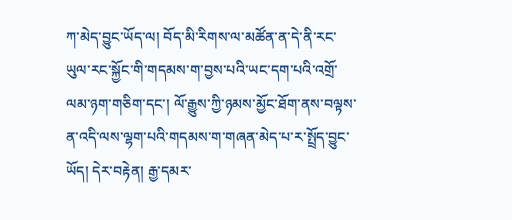ཀ་མེད་བྱུང་ཡོད་ལ། བོད་མི་རིགས་ལ་མཚོན་ན་དེ་ནི་རང་ཡུལ་རང་སྐྱོང་གི་གདམས་ག་བྱས་པའི་ཡང་དག་པའི་འགྲོ་ལམ་ཉག་གཅིག་དང་། ལོ་རྒྱུས་ཀྱི་ཉམས་མྱོང་ཐོག་ནས་བལྟས་ན་འདི་ལས་ལྷག་པའི་གདམས་ག་གཞན་མེད་པ་ར་སྤྲོད་བྱུང་ཡོད། དེར་བརྟེན། རྒྱ་དམར་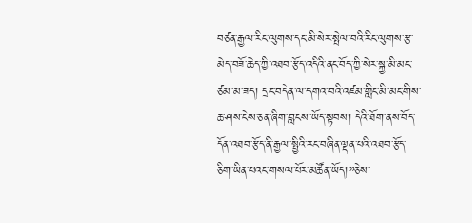བཙན་རྒྱལ་རིང་ལུགས་དང་མི་སེར་སྤེལ་བའི་རིང་ལུགས་རྩ་མེད་བཟོ་ཆེད་ཀྱི་འཐབ་རྩོད་འདིའི་ནང་བོད་ཀྱི་སེར་སྐྱ་མི་མང་ཙམ་མ་ཟད། དྲང་བདེན་ལ་དགའ་བའི་འཛམ་གླིང་མི་མང་གིས་ཆ་ཤས་ངེས་ཅན་ཞིག་བླངས་ཡོད་སྟབས། དེའི་ཐོག་ནས་བོད་དོན་འཐབ་རྩོད་ནི་རྒྱལ་སྤྱིའི་རང་བཞིན་ལྡན་པའི་འཐབ་རྩོད་ཅིག་ཡིན་པའང་གསལ་པོར་མཚོན་ཡོད།”ཅེས་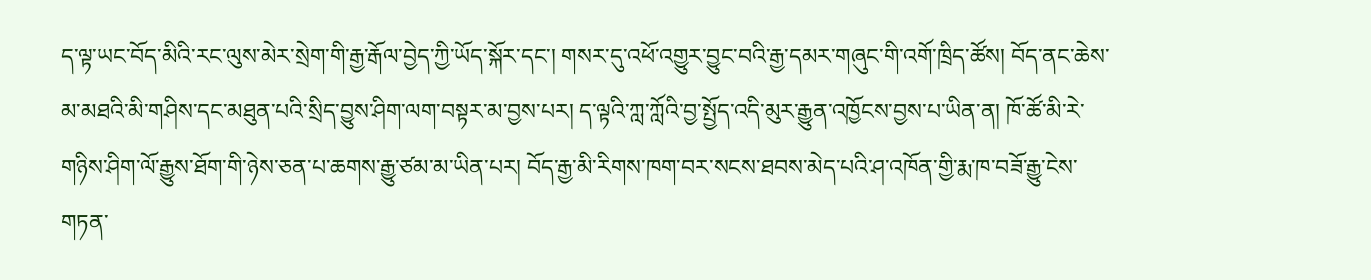ད་ལྟ་ཡང་བོད་མིའི་རང་ལུས་མེར་སྲེག་གི་རྒྱ་རྒོལ་བྱེད་ཀྱི་ཡོད་སྐོར་དང་། གསར་དུ་འཕོ་འགྱུར་བྱུང་བའི་རྒྱ་དམར་གཞུང་གི་འགོ་ཁྲིད་ཚོས། བོད་ནང་ཆེས་མ་མཐའི་མི་གཤིས་དང་མཐུན་པའི་སྲིད་བྱུས་ཤིག་ལག་བསྟར་མ་བྱས་པར། ད་ལྟའི་ཀླ་ཀློའི་བྱ་སྤྱོད་འདི་མུར་རྒྱུན་འཁྱོངས་བྱས་པ་ཡིན་ན། ཁོ་ཚོ་མི་རེ་གཉིས་ཤིག་ལོ་རྒྱུས་ཐོག་གི་ཉེས་ཅན་པ་ཆགས་རྒྱུ་ཙམ་མ་ཡིན་པར། བོད་རྒྱ་མི་རིགས་ཁག་བར་སངས་ཐབས་མེད་པའི་ཤ་འཁོན་གྱི་རྨ་ཁ་བཟོ་རྒྱུ་ངེས་གཏན་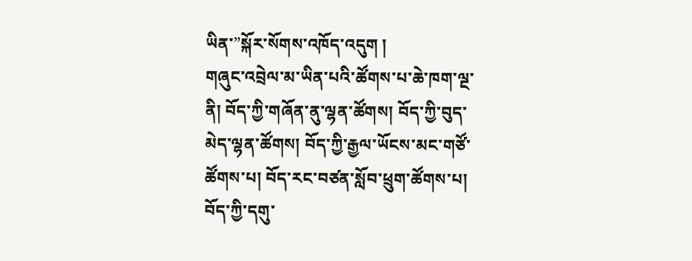ཡིན་”སྐོར་སོགས་འཁོད་འདུག །
གཞུང་འབྲེལ་མ་ཡིན་པའི་ཚོགས་པ་ཆེ་ཁག་ལྔ་ནི། བོད་ཀྱི་གཞོན་ནུ་ལྷན་ཚོགས། བོད་ཀྱི་བུད་མེད་ལྷན་ཚོགས། བོད་ཀྱི་རྒྱལ་ཡོངས་མང་གཙོ་ཚོགས་པ། བོད་རང་བཙན་སློབ་ཕྲུག་ཚོགས་པ། བོད་ཀྱི་དགུ་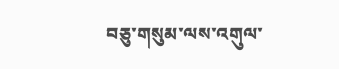བཅུ་གསུམ་ལས་འགུལ་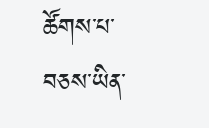ཚོགས་པ་བཅས་ཡིན་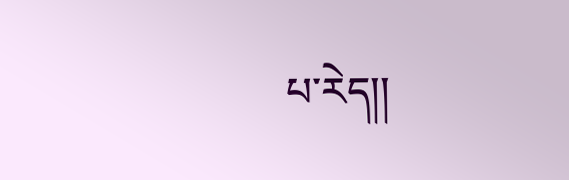པ་རེད།།